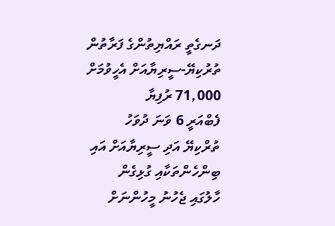ދަނގެތީ ރައްޔިތުންގެ ފަރާތުން ތުރުކިޔޭ-ސީރިޔާއަށް އެހީވުމަށް 71,000 ރުފިޔާ
ފެބްއަރީ 6 ވަނަ ދުވަހު ތުރްކިޔޭ އަދި ސީރިޔާއަށް އައި ބިންހެންތަކާއި ގުޅިގެން ހާލުގައި ޖެހުނު މީހުންނަށް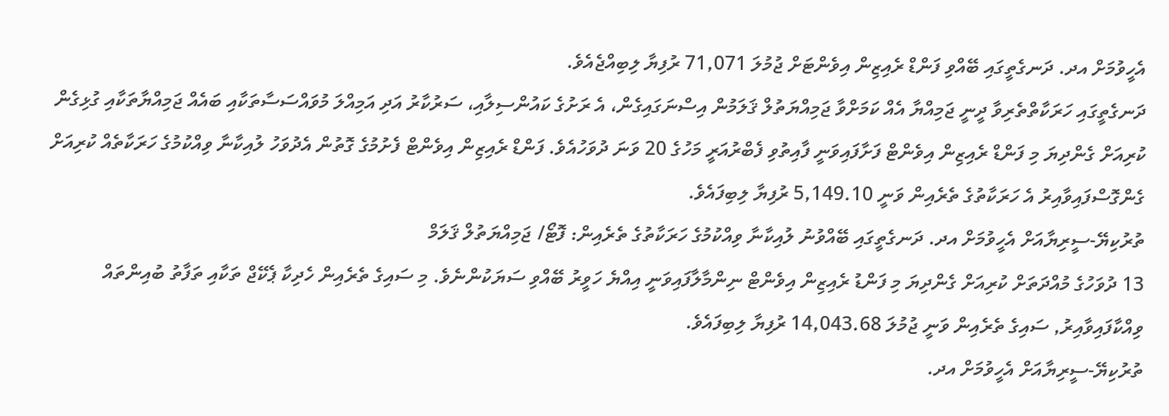އެހީވުމަށް އދ. ދަނގެތީގައި ބޭއްވި ފަންޑް ރެއިޒިން އިވެންޓަށް ޖުމުލަ 71,071 ރުފިޔާ ލިބިއްޖެއެވެ.
ދަނގެތީގައި ހަރަކާތްތެރިވާ ދީނީ ޖަމިއްޔާ އެއް ކަމަށްވާ ޖަމިއްޔަތުލް ޤަލަމުން އިސްނަގައިގެން، އެ ރަށުގެ ކައުންސިލާއި، ސަރުކާރު އަދި އަމިއްލަ މުވައްސަސާތަކާއި ބައެއް ޖަމިއްޔާތަކާއި ގުޅިގެން ކުރިއަށް ގެންދިޔަ މި ފަންޑް ރެއިޒިން އިވެންޓް ފަށާފައިވަނީ ފާއިތުވި ފެބްރުއަރީ މަހުގެ 20 ވަނަ ދުވަހުއެވެ. ފަންޑް ރެއިޒިން އިވެންޓް ފެށުމުގެ ގޮތުން އެދުވަހު ލުއިކާނާ ވިއްކުމުގެ ހަރަކާތެއް ކުރިއަށް ގެންގޮސްފައިވާއިރު އެ ހަރަކާތުގެ ތެރެއިން ވަނީ 5,149.10 ރުފިޔާ ލިބިފައެވެ.
ތުރުކިޔޭ-ސީރިޔާއަށް އެހީވުމަށް އދ. ދަނގެތީގައި ބޭއްވުނު ލުއިކާނާ ވިއްކުމުގެ ހަރަކާތުގެ ތެރެއިން: ފޮޓޯ/ ޖަމިއްޔަތުލް ޤަލަމް
13 ދުވަހުގެ މުއްދަތަށް ކުރިއަށް ގެންދިޔަ މި ފަންޑު ރެއިޒިން އިވެންޓް ނިންމާލާފައިވަނީ އިއްޔެ ހަވީރު ބޭއްވި ސަޔަކުންނެވެ. މި ސައިގެ ތެރެއިން ހެދިކާ ޕެކޭޖް ތަކާއި ތަފާތު ބުއިންތައް ވިއްކާފައިވާއިރު, ސައިގެ ތެރެއިން ވަނީ ޖުމުލަ 14,043.68 ރުފިޔާ ލިބިފައެވެ.
ތުރުކިޔޭ-ސީރިޔާއަށް އެހީވުމަށް އދ.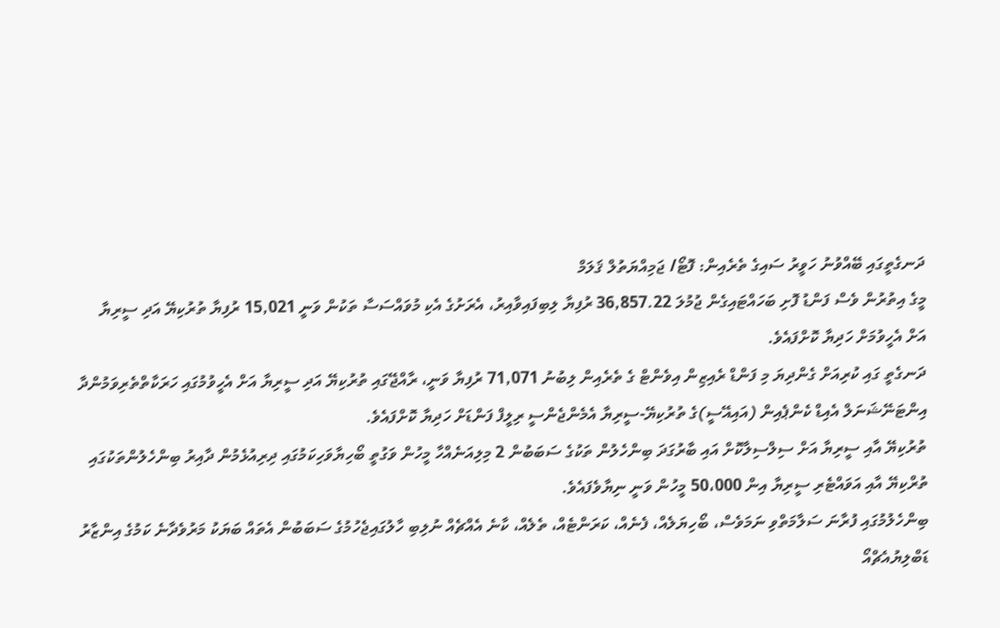ދަނގެތީގައި ބޭއްވުނު ހަވީރު ސައިގެ ތެރެއިން: ފޮޓޯ/ ޖަމިއްޔަތުލް ޤަލަމް
މީގެ އިތުރުން ވެސް ފަންޑު ފޮށި ބަހައްޓައިގެން ޖުމުލަ 36,857.22 ރުފިޔާ ލިބިފައިވާއިރު، އެރަށުގެ އެކި މުވައްސަސާ ތަކުން ވަނީ 15,021 ރުފިޔާ ތުރުކިޔޭ އަދި ސީރިޔާ އަށް އެހީވުމަށް ހަދިޔާ ކޮށްފައެވެ.
ދަނގެތީ ގައި ކުރިއަށް ގެންދިޔަ މި ފަންޑް ރެއިޒިން އިވެންޓް ގެ ތެރެއިން ލިބުނު 71,071 ރުފިޔާ ވަނީ، ރާއްޖޭގައި ތުރުކިޔޭ އަދި ސީރިޔާ އަށް އެހީވުމުގައި ހަރަކާތްތެރިވަމުންދާ އިންޓަނޭޝަނަލް އެއިޑް ކެންޕެއިން (އައިއޭސީ)ގެ ތުރުކިޔޭ-ސީރިޔާ އެމެންޖެންސީ ރިލީފް ފަންޑަށް ހަދިޔާ ކޮށްފައެވެ.
ތުރުކިޔޭ އާއި ސީރިޔާ އަށް ސިލްސިލާކޮށް އައި ބާރުގަދަ ބިންހެލުން ތަކުގެ ސަބަބުން 2 މިލިއަނެއްހާ މީހުން ވަގުތީ ބޯހިޔާވަހިކަމުގައި ދިރިއުޅެމުން ދާއިރު ބިންހެލުންތަކުގައި ތުރްކިޔޭ އާއި އަވައްޓެރި ސީރިޔާ އިން 50،000 މީހުން ވަނީ ނިޔާވެފައެވެ.
ބިންހެލުމުގައި ފުރާނަ ސަލާމަތްވި ނަމަވެސް، ބޯހިޔަލެއް، ފެނެއް، ކަރަންޓެއް، ތެލެއް، ކާނެ އެއްޗެއް ނުލިބި ހާލުގައިޖެހުމުގެ ސަބަބުން އެތައް ބަޔަކު މަރުވެދާނެ ކަމުގެ އިންޒާރު ޑަބްލިޔުއެޗްއޯ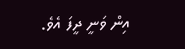އިން ވަނީ ދީފަ އެވެ.